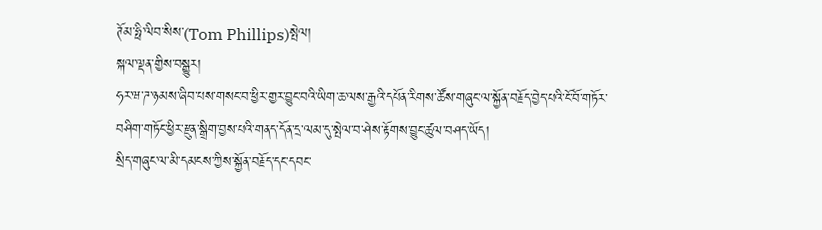ཊོམ་ཧྥི་ལིབ་སིས་(Tom Phillips)སྤེལ།
སྐལ་ལྡན་གྱིས་བསྒྱུར།
ཧར་ཝ་ཌ་ཉམས་ཞིབ་པས་གསང་བ་ཕྱིར་གྱར་བྱུང་བའི་ཡིག་ཆ་ལས་རྒྱའི་དཔོན་རིགས་ཚོས་གཞུང་ལ་སྐྱོན་བརྗོད་བྱེད་པའི་ངོ་བོ་གཏོར་བཤིག་གཏོང་ཕྱིར་རྫུན་སྒྲིག་བྱས་པའི་གནད་དོན་དྲ་ལམ་དུ་སྤེལ་བ་ཤེས་རྟོགས་བྱུང་ཚུལ་བཤད་ཡོད།
སྲིད་གཞུང་ལ་མི་དམངས་ཀྱིས་སྐྱོན་བརྗོད་དང་དབང་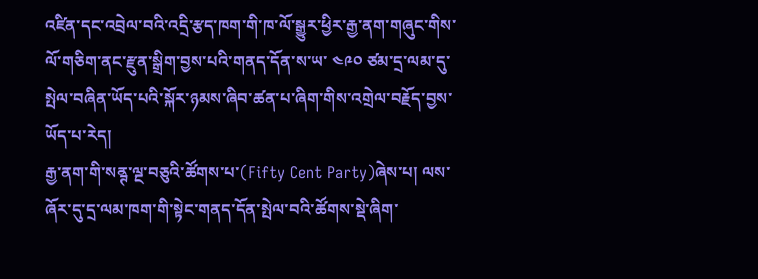འཛིན་དང་འབྲེལ་བའི་འདྲི་རྩད་ཁག་གི་ཁ་ལོ་སྒྱུར་ཕྱིར་རྒྱ་ནག་གཞུང་གིས་ལོ་གཅིག་ནང་རྫུན་སྒྲིག་བྱས་པའི་གནད་དོན་ས་ཡ་ ༤༩༠ ཙམ་དྲ་ལམ་དུ་སྤེལ་བཞིན་ཡོད་པའི་སྐོར་ཉམས་ཞིབ་ཚན་པ་ཞིག་གིས་འགྲེལ་བརྗོད་བྱས་ཡོད་པ་རེད།
རྒྱ་ནག་གི་སནྚ་ལྔ་བཅུའི་ཚོགས་པ་(Fifty Cent Party)ཞེས་པ། ལས་ཞོར་དུ་དྲ་ལམ་ཁག་གི་སྟེང་གནད་དོན་སྤེལ་བའི་ཚོགས་སྡེ་ཞིག་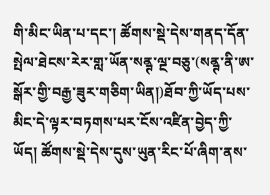གི་མིང་ཡིན་པ་དང་། ཚོགས་སྡེ་དེས་གནད་དོན་སྤེལ་ཐེངས་རེར་གླ་ཡོན་སནྚ་ལྔ་བཅུ་(སནྚ་ནི་ཨ་སྒོར་གྱི་བརྒྱ་ཟུར་གཅིག་ཡིན།)ཐོབ་ཀྱི་ཡོད་པས་མིང་དེ་ལྟར་བཏགས་པར་ངོས་འཛིན་བྱེད་ཀྱི་ཡོད། ཚོགས་སྡེ་དེས་དུས་ཡུན་རིང་པོ་ཞིག་ནས་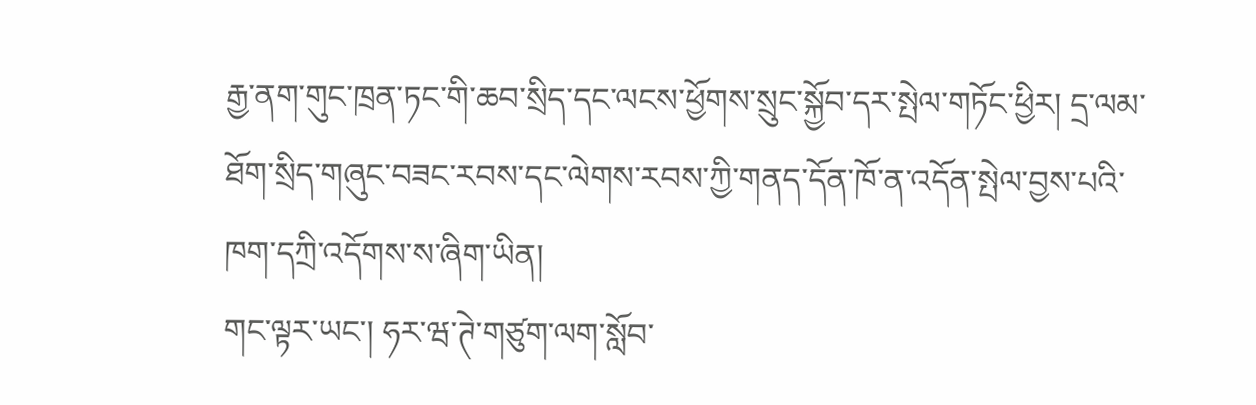རྒྱ་ནག་གུང་ཁྲན་ཏང་གི་ཆབ་སྲིད་དང་ལངས་ཕྱོགས་སྲུང་སྐྱོབ་དར་སྤེལ་གཏོང་ཕྱིར། དྲ་ལམ་ཐོག་སྲིད་གཞུང་བཟང་རབས་དང་ལེགས་རབས་ཀྱི་གནད་དོན་ཁོ་ན་འདོན་སྤེལ་བྱས་པའི་ཁག་དཀྲི་འདོགས་ས་ཞིག་ཡིན།
གང་ལྟར་ཡང་། ཧར་ཝ་ཊེ་གཙུག་ལག་སློབ་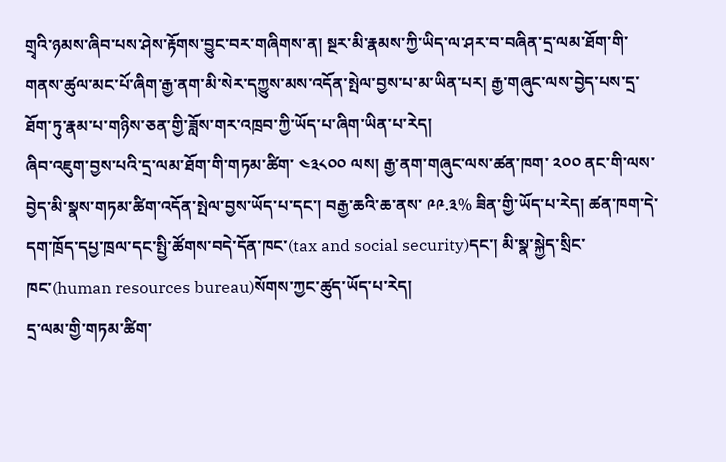གྲྭའི་ཉམས་ཞིབ་པས་ཤེས་རྟོགས་བྱུང་བར་གཞིགས་ན། སྔར་མི་རྣམས་ཀྱི་ཡིད་ལ་ཤར་བ་བཞིན་དྲ་ལམ་ཐོག་གི་གནས་ཚུལ་མང་པོ་ཞིག་རྒྱ་ནག་མི་སེར་དཀྱུས་མས་འདོན་སྤེལ་བྱས་པ་མ་ཡིན་པར། རྒྱ་གཞུང་ལས་བྱེད་པས་དྲ་ཐོག་ཏུ་རྣམ་པ་གཉིས་ཅན་གྱི་ཟློས་གར་འཁྲབ་ཀྱི་ཡོད་པ་ཞིག་ཡིན་པ་རེད།
ཞིབ་འཇུག་བྱས་པའི་དྲ་ལམ་ཐོག་གི་གཏམ་ཚིག་ ༤༣༨༠༠ ལས། རྒྱ་ནག་གཞུང་ལས་ཚན་ཁག་ ༢༠༠ ནང་གི་ལས་བྱེད་མི་སྣས་གཏམ་ཚིག་འདོན་སྤེལ་བྱས་ཡོད་པ་དང་། བརྒྱ་ཆའི་ཆ་ནས་ ༩༩.༣% ཟིན་གྱི་ཡོད་པ་རེད། ཚན་ཁག་དེ་དག་ཁྲོད་དཔྱ་ཁྲལ་དང་སྤྱི་ཚོགས་བདེ་དོན་ཁང་(tax and social security)དང་། མི་སྣ་སྐྱེད་སྲིང་ཁང་(human resources bureau)སོགས་ཀྱང་ཚུད་ཡོད་པ་རེད།
དྲ་ལམ་གྱི་གཏམ་ཚིག་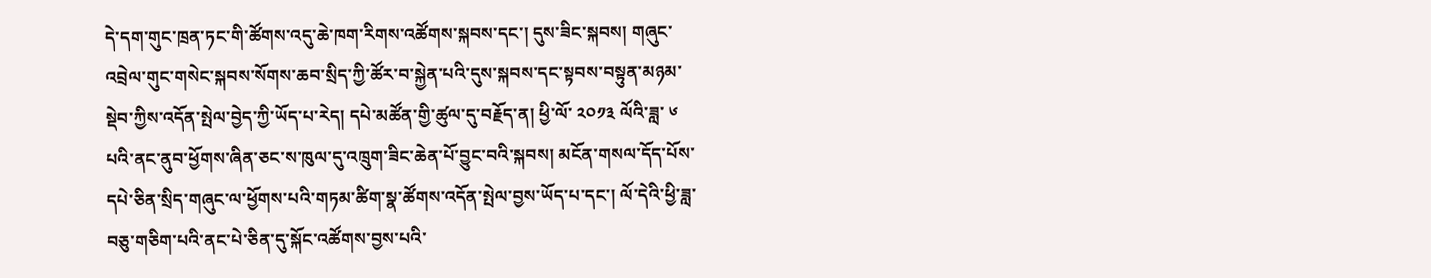དེ་དག་གུང་ཁྲན་ཏང་གི་ཚོགས་འདུ་ཆེ་ཁག་རིགས་འཚོགས་སྐབས་དང་། དུས་ཟིང་སྐབས། གཞུང་འབྲེལ་གུང་གསེང་སྐབས་སོགས་ཆབ་སྲིད་ཀྱི་ཚོར་བ་སྐྱེན་པའི་དུས་སྐབས་དང་སྟབས་བསྟུན་མཉམ་སྡེབ་ཀྱིས་འདོན་སྤེལ་བྱེད་ཀྱི་ཡོད་པ་རེད། དཔེ་མཚོན་གྱི་ཚུལ་དུ་བརྗོད་ན། ཕྱི་ལོ་ ༢༠༡༣ ལོའི་ཟླ་ ༦ པའི་ནང་ནུབ་ཕྱོགས་ཞིན་ཅང་ས་ཁུལ་དུ་འཁྲུག་ཟིང་ཆེན་པོ་བྱུང་བའི་སྐབས། མངོན་གསལ་དོད་པོས་དཔེ་ཅིན་སྲིད་གཞུང་ལ་ཕྱོགས་པའི་གཏམ་ཚིག་སྣ་ཚོགས་འདོན་སྤེལ་བྱས་ཡོད་པ་དང་། ལོ་དེའི་ཕྱི་ཟླ་བཅུ་གཅིག་པའི་ནང་པེ་ཅིན་དུ་སྐོང་འཚོགས་བྱས་པའི་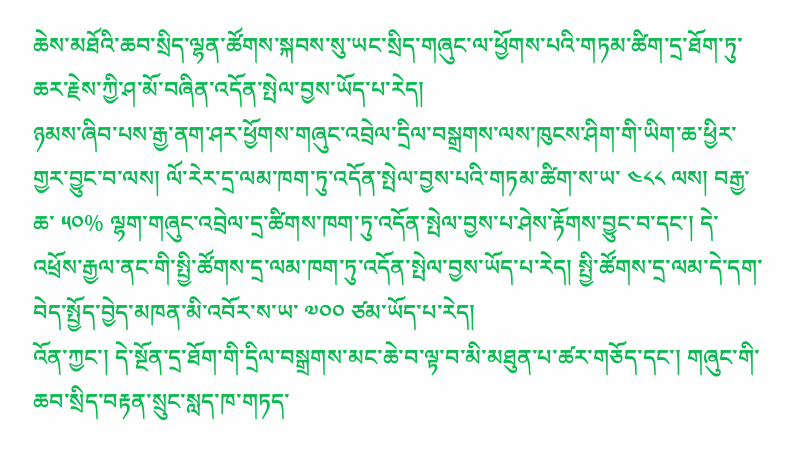ཆེས་མཐོའི་ཆབ་སྲིད་ལྷན་ཚོགས་སྐབས་སུ་ཡང་སྲིད་གཞུང་ལ་ཕྱོགས་པའི་གཏམ་ཚིག་དྲ་ཐོག་ཏུ་ཆར་རྗེས་ཀྱི་ཤ་མོ་བཞིན་འདོན་སྤེལ་བྱས་ཡོད་པ་རེད།
ཉམས་ཞིབ་པས་རྒྱ་ནག་ཤར་ཕྱོགས་གཞུང་འབྲེལ་དྲིལ་བསྒྲགས་ལས་ཁུངས་ཤིག་གི་ཡིག་ཆ་ཕྱིར་གྱར་བྱུང་བ་ལས། ལོ་རེར་དྲ་ལམ་ཁག་ཏུ་འདོན་སྤེལ་བྱས་པའི་གཏམ་ཚིག་ས་ཡ་ ༤༨༨ ལས། བརྒྱ་ཆ་ ༥༠% ལྷག་གཞུང་འབྲེལ་དྲ་ཚིགས་ཁག་ཏུ་འདོན་སྤེལ་བྱས་པ་ཤེས་རྟོགས་བྱུང་བ་དང་། དེ་འཕྲོས་རྒྱལ་ནང་གི་སྤྱི་ཚོགས་དྲ་ལམ་ཁག་ཏུ་འདོན་སྤེལ་བྱས་ཡོད་པ་རེད། སྤྱི་ཚོགས་དྲ་ལམ་དེ་དག་བེད་སྤྱོད་བྱེད་མཁན་མི་འབོར་ས་ཡ་ ༧༠༠ ཙམ་ཡོད་པ་རེད།
འོན་ཀྱང་། དེ་སྔོན་དྲ་ཐོག་གི་དྲིལ་བསྒྲགས་མང་ཆེ་བ་ལྟ་བ་མི་མཐུན་པ་ཚར་གཅོད་དང་། གཞུང་གི་ཆབ་སྲིད་བརྟན་སྲུང་སླད་ཁ་གཏད་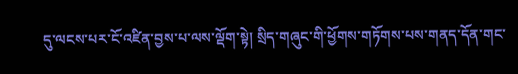དུ་ལངས་པར་ངོ་འཛིན་བྱས་པ་ལས་ལྡོག་སྟེ། སྲིད་གཞུང་གི་ཕྱོགས་གཏོགས་པས་གནད་དོན་གང་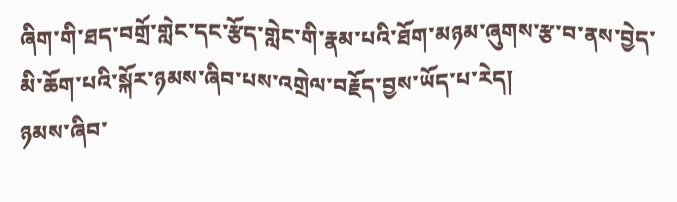ཞིག་གི་ཐད་བགྲོ་གླེང་དང་རྩོད་གླེང་གི་རྣམ་པའི་ཐོག་མཉམ་ཞུགས་རྩ་བ་ནས་བྱེད་མི་ཆོག་པའི་སྐོར་ཉམས་ཞིབ་པས་འགྲེལ་བརྗོད་བྱས་ཡོད་པ་རེད།
ཉམས་ཞིབ་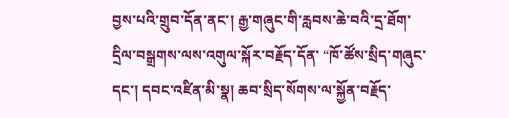བྱས་པའི་གྲུབ་དོན་ནང་། རྒྱ་གཞུང་གི་རླབས་ཆེ་བའི་དྲ་ཐོག་དྲིལ་བསྒྲགས་ལས་འགུལ་སྐོར་བརྗོད་དོན་ “ཁོ་ཚོས་སྲིད་གཞུང་དང་། དབང་འཛིན་མི་སྣ། ཆབ་སྲིད་སོགས་ལ་སྐྱོན་བརྗོད་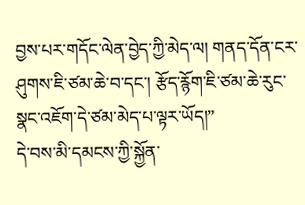བྱས་པར་གདོང་ལེན་བྱེད་ཀྱི་མེད་ལ། གནད་དོན་ངར་ཤུགས་ཇི་ཙམ་ཆེ་བ་དང་། རྩོད་རྙོག་ཇི་ཙམ་ཆེ་རུང་སྣང་འཇོག་དེ་ཙམ་མེད་པ་ལྟར་ཡོད།”
དེ་བས་མི་དམངས་ཀྱི་སྐྱོན་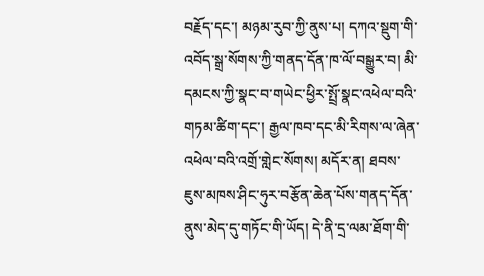བརྗོད་དང་། མཉམ་རུབ་ཀྱི་ནུས་པ། དཀའ་སྡུག་གི་འབོད་སྒྲ་སོགས་ཀྱི་གནད་དོན་ཁ་ལོ་བསྒྱུར་བ། མི་དམངས་ཀྱི་སྣང་བ་གཡེང་ཕྱིར་སྤྲོ་སྣང་འཕེལ་བའི་གཏམ་ཚིག་དང་། རྒྱལ་ཁབ་དང་མི་རིགས་ལ་ཞེན་འཕེལ་བའི་འགྲོ་གླེང་སོགས། མདོར་ན། ཐབས་ཇུས་མཁས་ཤིང་ཧུར་བརྩོན་ཆེན་པོས་གནད་དོན་ནུས་མེད་དུ་གཏོང་གི་ཡོད། དེ་ནི་དྲ་ལམ་ཐོག་གི་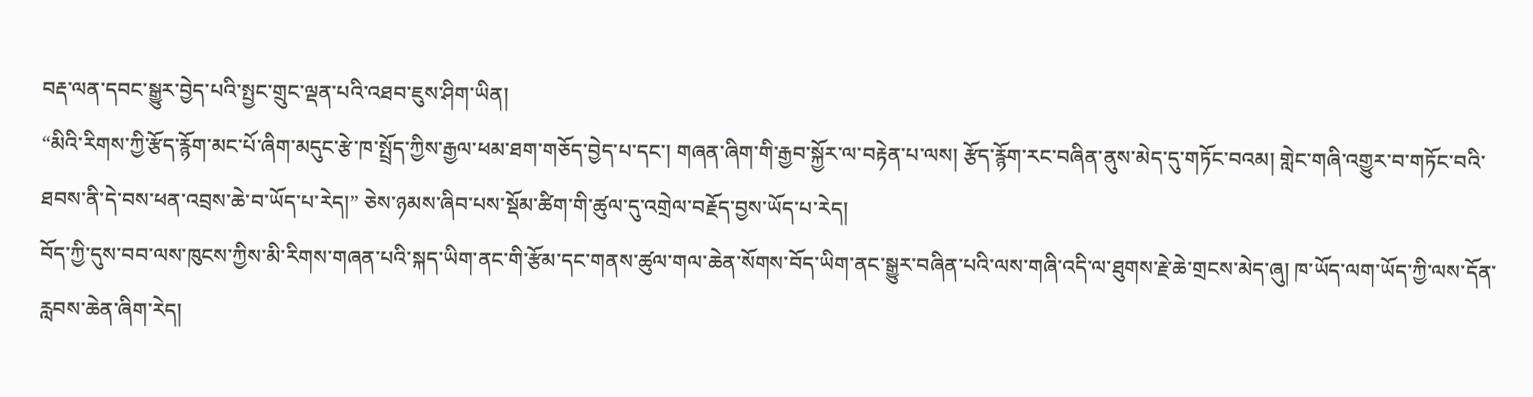བརྡ་ལན་དབང་སྒྱུར་བྱེད་པའི་སྤྱང་གྲུང་ལྡན་པའི་འཐབ་ཇུས་ཤིག་ཡིན།
“མིའི་རིགས་ཀྱི་རྩོད་རྙོག་མང་པོ་ཞིག་མདུང་རྩེ་ཁ་སྤྲོད་ཀྱིས་རྒྱལ་ཕམ་ཐག་གཅོད་བྱེད་པ་དང་། གཞན་ཞིག་གི་རྒྱབ་སྐྱོར་ལ་བརྟེན་པ་ལས། རྩོད་རྙོག་རང་བཞིན་ནུས་མེད་དུ་གཏོང་བའམ། གླེང་གཞི་འགྱུར་བ་གཏོང་བའི་ཐབས་ནི་དེ་བས་ཕན་འབྲས་ཆེ་བ་ཡོད་པ་རེད།” ཅེས་ཉམས་ཞིབ་པས་སྡོམ་ཚིག་གི་ཚུལ་དུ་འགྲེལ་བརྗོད་བྱས་ཡོད་པ་རེད།
བོད་ཀྱི་དུས་བབ་ལས་ཁུངས་ཀྱིས་མི་རིགས་གཞན་པའི་སྐད་ཡིག་ནང་གི་རྩོམ་དང་གནས་ཚུལ་གལ་ཆེན་སོགས་བོད་ཡིག་ནང་སྒྱུར་བཞིན་པའི་ལས་གཞི་འདི་ལ་ཐུགས་རྗེ་ཆེ་གྲངས་མེད་ཞུ། ཁ་ཡོད་ལག་ཡོད་ཀྱི་ལས་དོན་རླབས་ཆེན་ཞིག་རེད།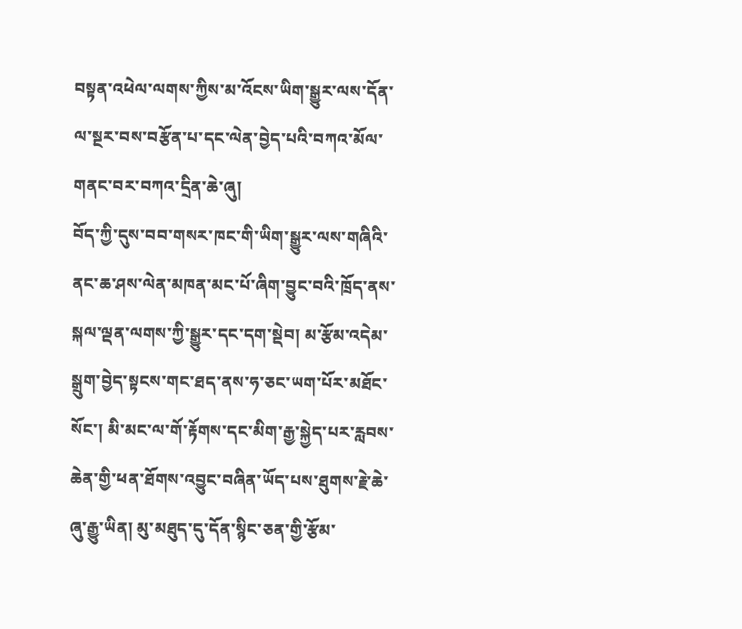བསྟན་འཕེལ་ལགས་ཀྱིས་མ་འོངས་ཡིག་སྒྱུར་ལས་དོན་ལ་སྔར་བས་བརྩོན་པ་དང་ལེན་བྱེད་པའི་བཀའ་མོལ་གནང་བར་བཀའ་དྲིན་ཆེ་ཞུ།
བོད་ཀྱི་དུས་བབ་གསར་ཁང་གི་ཡིག་སྒྱུར་ལས་གཞིའི་ནང་ཆ་ཤས་ལེན་མཁན་མང་པོ་ཞིག་བྱུང་བའི་ཁྲོད་ནས་སྐལ་ལྡན་ལགས་ཀྱི་སྒྱུར་དང་དག་སྡེབ། མ་རྩོམ་འདེམ་སྒྲུག་བྱེད་སྟངས་གང་ཐད་ནས་ཧ་ཅང་ཡག་པོར་མཐོང་སོང་། མི་མང་ལ་གོ་རྟོགས་དང་མིག་རྒྱ་སྐྱེད་པར་རླབས་ཆེན་གྱི་ཕན་ཐོགས་འབྱུང་བཞིན་ཡོད་པས་ཐུགས་རྗེ་ཆེ་ཞུ་རྒྱུ་ཡིན། མུ་མཐུད་དུ་དོན་སྙིང་ཅན་གྱི་རྩོམ་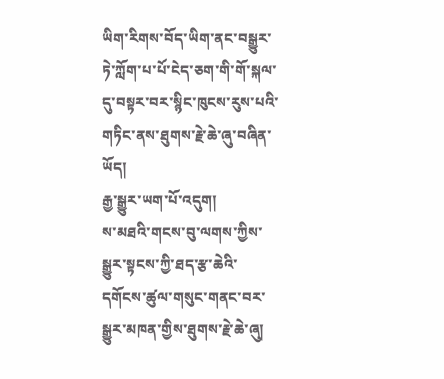ཡིག་རིགས་བོད་ཡིག་ནང་བསྒྱུར་ཏེ་ཀློག་པ་པོ་ངེད་ཅག་གི་གོ་སྐལ་དུ་བསྟར་བར་སྙིང་ཁུངས་རུས་པའི་གཏིང་ནས་ཐུགས་རྗེ་ཆེ་ཞུ་བཞིན་ཡོད།
རྒྱ་སྒྱུར་ཡག་པོ་འདུག།
ས་མཐའི་གངས་བུ་ལགས་ཀྱིས་སྒྱུར་སྟངས་ཀྱི་ཐད་རྩ་ཆེའི་དགོངས་ཚུལ་གསུང་གནང་བར་སྒྱུར་མཁན་གྱིས་ཐུགས་རྗེ་ཆེ་ཞུ།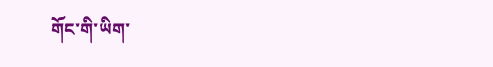གོང་གི་ཡིག་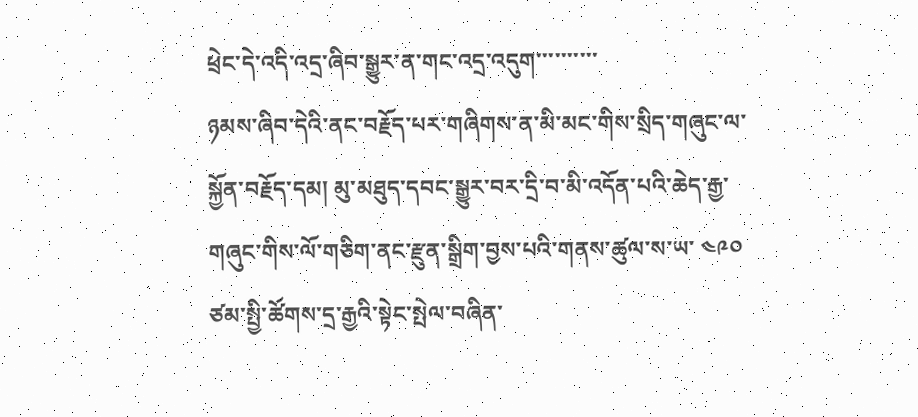ཕྲེང་དེ་འདི་འདྲ་ཞིབ་སྒྱུར་ན་གང་འདྲ་འདུག་་་་་་་་་་
ཉམས་ཞིབ་དེའི་ནང་བརྗོད་པར་གཞིགས་ན་མི་མང་གིས་སྲིད་གཞུང་ལ་སྐྱོན་བརྗོད་དམ། མུ་མཐུད་དབང་སྒྱུར་བར་དྲི་བ་མི་འདོན་པའི་ཆེད་རྒྱ་གཞུང་གིས་ལོ་གཅིག་ནང་རྫུན་སྒྲིག་བྱས་པའི་གནས་ཚུལ་ས་ཡ་ ༤༩༠ ཙམ་སྤྱི་ཚོགས་དྲ་རྒྱའི་སྟེང་སྤེལ་བཞིན་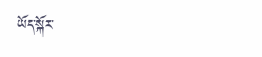ཡོད་སྐོར་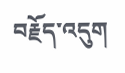བརྗོད་འདུག